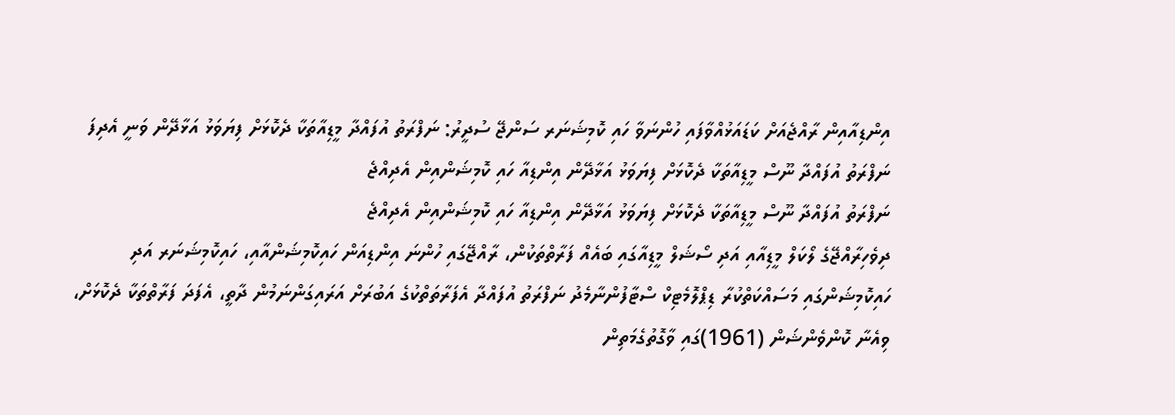އިންޑިއާއިން ރާއްޖެއަށް ކަޑައަޅުއްވާފައި ހުންނަވާ ހައި ކޮމިޝަނަރ ސަންޖޭ ސުދީރު: ނަފްރަތު އުފައްދާ މީޑިއާތަކާ ދެކޮޅަށް ފިޔަވަޅު އަޅާދޭން ވަނީ އެދިފަ
ނަފްރަތު އުފައްދާ ނޫސް މީޑިއާތަކާ ދެކޮޅަށް ފިޔަވަޅު އަޅާދޭން އިންޑިއާ ހައި ކޮމިޝަންއިން އެދިއްޖެ
ނަފްރަތު އުފައްދާ ނޫސް މީޑިއާތަކާ ދެކޮޅަށް ފިޔަވަޅު އަޅާދޭން އިންޑިއާ ހައި ކޮމިޝަންއިން އެދިއްޖެ
ދިވެހިރާއްޖޭގެ ލޯކަލް މީޑިއާއި އަދި ސޯޝަލް މީޑިއާގައި ބައެއް ފަރާތްތަކުން، ރާއްޖޭގައި ހުންނަ އިންޑިއަން ހައިކޮމިޝަންއާއި، ހައިކޮމިޝަނަރ އަދި ހައިކޮމިޝަންގައި މަސައްކަތްކުރާ ޑިޕްލޮމެޓިކް ސްޓާފުންނާމެދު ނަފްރަތު އުފައްދާ އެފަރާތަތްކުގެ އަބުރަށް އަރައިގަންނަމުން ދާތީ، އެފަދަ ފަރާތްތަކާ ދެކޮޅަށް، ވިއެނާ ކޮންވެންޝަން (1961)ގައި ވާގޮތުގެމަތިން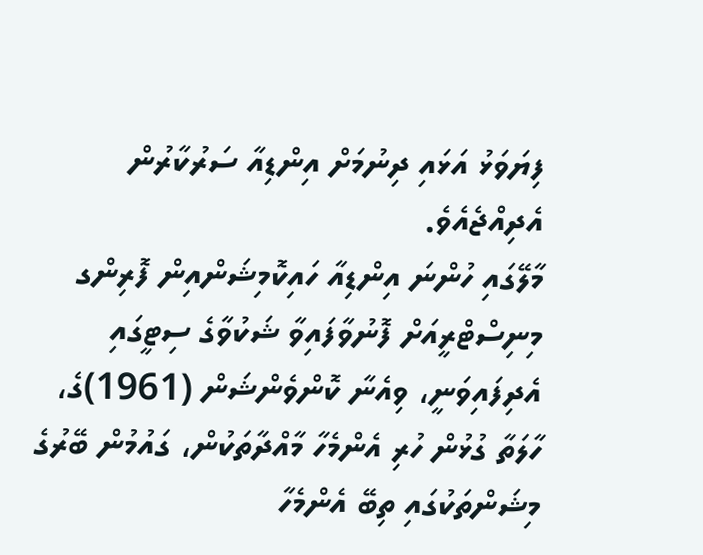ފިޔަވަޅު އަޅައި ދިނުމަށް އިންޑިއާ ސަރުކާރުން އެދިއްޖެއެވެ.
މާލޭގައި ހުންނަ އިންޑިއާ ހައިކޮމިޝަންއިން ފޮރިންގ މިނިސްޓްރީއަށް ފޮނުވާފައިވާ ޝަކުވާގެ ސިޓީގައި އެދިފައިވަނީ، ވިއެނާ ކޮންވެންޝަން (1961)ގެ، ހާލަތާ ގުޅުން ހުރި އެންމެހާ މާއްދާތަކުން، ގައުމުން ބޭރުގެ މިޝަންތަކުގައި ތިބޭ އެންމެހާ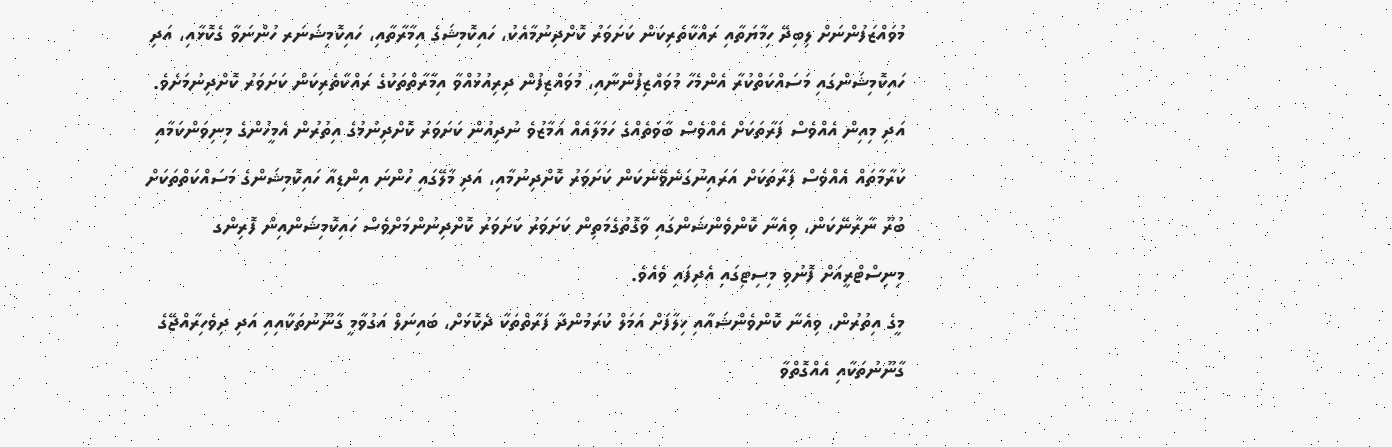މުވައްޒަފުންނަށް ލިބިދޭ ހިމާޔަތާއި ރައްކާތެރިކަން ކަށަވަރު ކޮށްދިނުމާއެކު، ހައިކޮމިޝަގެ އިމާރާތާއި، ހައިކޮމިޝަނަރ ހުންނަވާ ގެކޮޅާއި، އަދި ހައިކޮމިޝަންގައި މަސައްކަތްކުރާ އެންމެހާ މުވައްޒިފުންނާއި، މުވައްޒިފުން ދިރިއުޅުއްވާ އިމާރާތްތަކުގެ ރައްކާތެރިކަން ކަށަވަރު ކޮށްދިނުމަށެވެ. އަދި މިއިން އެއްވެސް ފަރާތަކަށް އެއްވެސް ބާވަތެއްގެ ހަމަލާއެއް އަމާޒުވެ ނުދިއުން ކަށަވަރު ކޮށްދިނުމުގެ އިތުރުން އެމީހުންގެ މިނިވަންކަމާއި ކަރާމާތައް އެއްވެސް ފަރާތަކަށް އަރައިނުގަނެވޭނެކަން ކަށަވަރު ކޮށްދިނުމާއި، އަދި މާލޭގައި ހުންނަ އިންޑިއާ ހައިކޮމިޝަންގެ މަސައްކަތްތަކަށް ބުރޫ ނާރާނޭކަން، ވިއެނާ ކޮންވެންޝަންގައި ވާގޮތުގެމަތިން ކަށަވަރު ކަށަވަރު ކޮށްދިނުންމަށްވެސް ހައިކޮމިޝަންއިން ފޮރިންގ މިނިސްޓްރީއަށް ފޮނުވި މިސިޓިގައި އެދިފައި ވެއެވެ.
މީގެ އިތުރުން، ވިއެނާ ކޮންވެންޝައާއި ޚިލާފަށް އަމަލް ކުރަމުންދާ ފަރާތްތަކާ ދެކޮޅަށް، ބައިނަލް އަގުވާމީ ގާނޫނުތަކާއިއި އަދި ދިވެހިރާއްޖޭގެ ގާނޫނުތަކާއި އެއްގޮތްވާ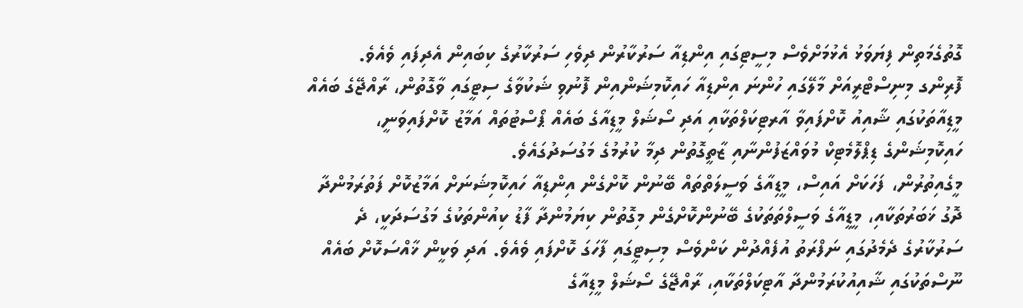ގޮތުގެމަތިން ފިޔަވަޅު އެޅުމަށްވެސް މިސީޓިގައި އިންޑިއާ ސަރުކާރުން ދިވެހި ސަރުކާރުގެ ކިބައިން އެދިފައި ވެއެވެ.
ފޮރިންގ މިނިސްޓްރީއަށް މާލޭގައި ހުންނަ އިންޑިއާ ހައިކޮމިޝަންއިން ފޮނުވި ޝަކުވާގެ ސިޓީގައި ވާގޮތުން، ރާއްޖޭގެ ބައެއް މީޑިއާތަކުގައި ޝާއިއު ކޮށްފައިވާ އާރޓިކަލްތަކާއި އަދި ސޯޝަލް މީޑިއާގެ ބައެއް ޕޯސްޓުތައް އަމާޒު ކޮށްފައިވަނީ، ހައިކޮމިޝަންގެ ޑިޕްލޮމެޓިކް މުވައްޒަފުންނާއި ޒާތީގޮތުން ދިމާ ކުރުމުގެ މަގުސަދުގައެވެ.
މީގެއިތުރުން، ފަހަކަށް އައިސް، މީޑިއާގެ ވަސީލަތްތައް ބޭނުން ކޮށްގެން އިންޑިއާ ހައިކޮމިޝަނަށް އަމާޒުކޮށް ފަތުރަމުންދާ ދޮގު ޚަބަރުތަކާއި، މީޑީއާގެ ވަސީލްތަތަކުގެ ބޭނުންކޮށްގެން މިގޮތުން ކިޔަމުންދާ ފާޑު ކިއުންތަކުގެ މަގުސަދަކީ، ދެ ސަރުކާރުގެ ދެމެދުގައި ނަފްރަތު އުފެއްދުން ކަންވެސް މިސިޓީގައި ފާހަގަ ކޮށްފައި ވެއެވެ. އަދި ވަކީން ޚާއްސަކޮށް ބައެއް ނޫސްތަކުގައި ޝާއިއުކުރަމުންދާ އާޓިކަލްތަކާއި، ރާއްޖޭގެ ސޯޝަލް މީޑިއާގެ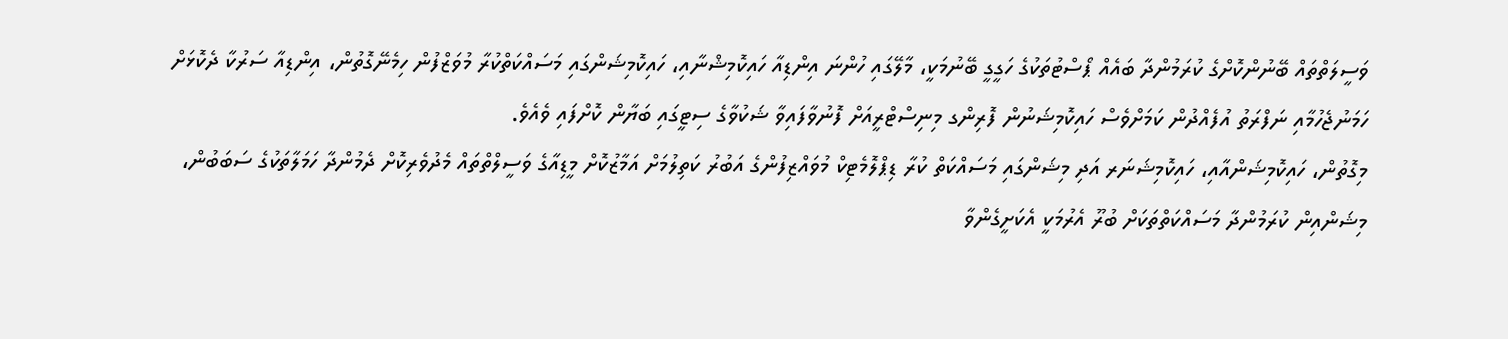ވަސީލަތްތައް ބޭނުންކޮށްގެ ކުރަމުންދާ ބައެއް ޕޯސްޓުތަކުގެ ހަގީގީ ބޭނުމަކީ، މާލޭގައި ހުންނަ އިންޑިއާ ހައިކޮމިޝްނާއި، ހައިކޮމިޝަންގައި މަސައްކަތްކުރާ މުވަޒްފުން ހިމެނޭގޮތުން، އިންޑިއާ ސަރުކާ ދެކޮޅަށް ހަމަނުޖެހުމާއި ނަފްރަތު އުފެއްދުން ކަމަށްވެސް ހައިކޮމިޝަނުން ފޮރިންގ މިނިސްޓްރީއަށް ފޮނުވާފައިވާ ޝަކުވާގެ ސިޓީގައި ބަޔާން ކޮށްފައި ވެއެވެ.
މިގޮތުން، ހައިކޮމިޝަންއާއި، ހައިކޮމިޝަނަރ އަދި މިޝަންގައި މަސައްކަތް ކުރާ ޑިޕްލޮމެޓިކް މުވައްޒިފުންގެ އަބުރު ކަތިލުމަށް އަމާޒުކޮށް މީޑިއާގެ ވަސީލްތްތައް މެދުވެރިކޮށް ދެމުންދާ ހަމަލާތަކުގެ ސަބަބުން، މިޝަންއިން ކުރަމުންދާ މަސައްކަތްތަކަށް ބުރޫ އެރުމަކީ އެކަށީގެންވާ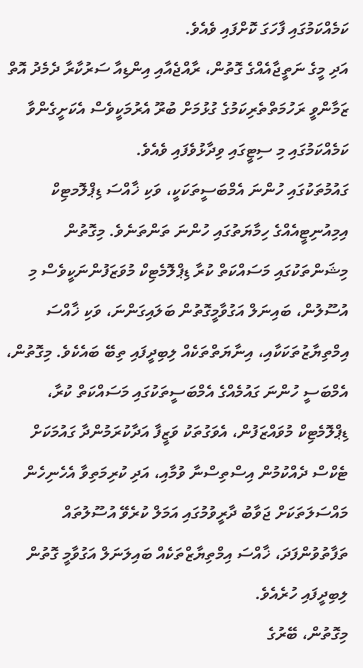ކަމެއްކަމުގައި ފާހަގަ ކޮށްފައި ވެއެވެ.
އަދި މީގެ ނަތީޖާއެއްގެ ގޮތުން، ރާއްޖެއާއި އިންޑިއާ ސަރުކާރާ ދެމެދު އޮތް ޒަމާންވީ ރަހުމަތްތެރިކަމުގެ ގުޅުމަށް ބުރޫ އެރުމަކީވެސް އެކަށީގެންވާ ކަމެއްކަމުގައި މި ސިޓީގައި ވިދާޅުވެފައި ވެއެވެ.
ގައުމުތަކުގައި ހުންނަ އެމްބަސީތަކަކީ، ވަކި ޚާއްސަ ޑިޕްލޮމޓިކް އިމިއުނިޓީއެއްގެ ހިމާޔަތުގައި ހުންނަ ތަންތަނެވެ. މިގޮތުން މިޝަންތަކުގައި މަސައްކަތް ކުރާ ޑިޕްލޮމެޓިކް މުވަޒަފުންނަކީވެސް މި އުސޫލުން، ބައިނަލް އަގުވާމީގޮތުން ބަލައިގަންނަ، ވަކި ޚާއްސަ އިމްތިޔާޒުތަކަކާއި، އިނާޔަތްތަކެއް ލިބިދީފައި ތިބޭ ބައެކެވެ. މިގޮތުން، އެމްބަސީ ހުންނަ ގައުމެއްގެ އެމްބަސީތަކުގައި މަސައްކަތް ކުރާ، ޑިޕްލޮމެޓިކް މުވައްޒަފުން، އެވަގުތަކު ވަޒީފާ އަދާކުރަމުންދާ ގައުމަކަށް ޓެކްސް ދެއްކުމުން އިސްތިސްނާ ވުމާއި، އަދި ކުރިމަތިވާ އެހެނިހެން މައްސަލަތަކަށް ޖަވާބު ދާރީވުމުގައި އަމަލް ކުރެވޭ އުސޫލުތައް ތަފާތުވުންފަދަ، ޚާއްސަ އިމްތިޔާޒްތަކެއް ބައިލަނަލް އަގުވާމީ ގޮތުން ލިބިދީފައި ހުރެއެވެ.
މިގޮތުން، ބޭރުގެ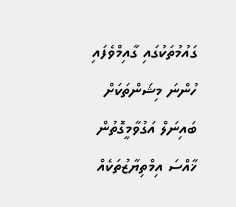ގައުމުތަކުގައި ގާއިމްވެފައި ހުންނަ މިޝަންތަކަށް ބައިނަލް އަގުވާމީގޮތުން ޚާއްސަ އިމްތިޔާޒުތަކެއް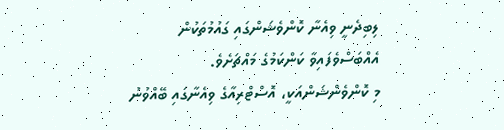ލިބިދެނީ ވިއެނާ ކޮންވެޝަންގައި ގައުމުތަކުން އެއްބަސްވެފައިވާ ކަންކަމުގެ މައްޗަށެވެ.
މި ކޮންވެންޝަންއަކީ، އޮސްޓްރިއާގެ ވިއެނާގައި ބޭއްވުނު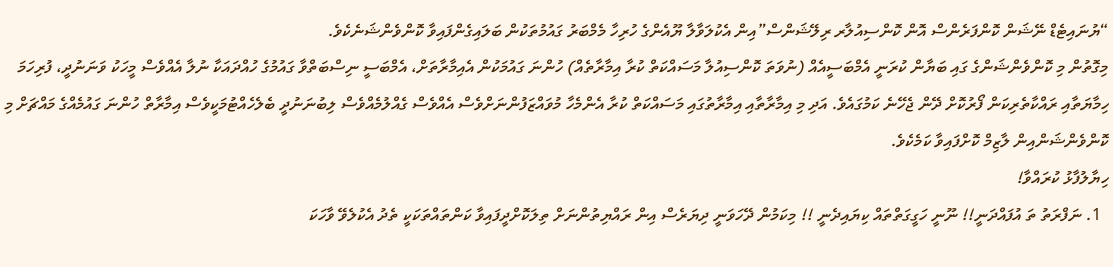“ޔުނައިޓެޑް ނޭޝަން ކޮންފަރެންސް އޮން ކޮންސިއުލާރ ރިލޭޝަންސް”އިން އެކުލަވާލާ ޔޫއެންގެ ހުރިހާ މެމްބަރު ގައުމުތަކުން ބަލައިގެންފައިވާ ކޮންވެންޝަނެކެވެ.
މިގޮތުން މި ކޮންވެންޝަންގެ ގައި ބަޔާން ކުރަނީ އެމްބަސީއެއް (ނުވަތަ ކޮންސިއުލާ މަސައްކަތް ކުރާ އިމާރާތެއް) ހުންނަ ގައުމަކުން އެއިމާރާތަށް، އެމްބަސީ ނިސްބަތްވާ ގައުމުގެ ހުއްދައަކާ ނުލާ އެއްވެސް މީހަކު ވަނަނުދީ، ފުރިހަމަ ހިމާޔަތާއި ރައްކާތެރިކަން ފޯރުކޮށް ދޭން ޖެހޭނެ ކަމުގައެވެ. އަދި މި އިމާރާތާއި އިމާރާތުގައި މަސައްކަތް ކުރާ އެންމެހާ މުވައްޒަފުންނަށްވެސް އެއްވެސް ގެއްލުމެއްވެސް ލިބުނަނުދީ ބެލެހެއްޓުމަކީވެސް އިމާރާތް ހުންނަ ގައުމެއްގެ މައްޗަށް މި ކޮންވެންޝަންއިން ލާޒިމް ކޮށްފައިވާ ކަމެކެވެ.
ހިޔާލުފާޅު ކުރައްވާ!
  1. ނަފްރަތު ތަ އުފައްދަނީ!! ނޫނީ ހަގީގަތްތައް ކިޔައިދެނީ !! މިކަމުން ދޭހަވަނީ ދިޔަރެސް އިން ރައްޔިތުންނަށް ތިލަކޮށްދީފައިވާ ކަންތައްތަކަކީ ތެދު އެކުލެވޭ ވާހަކަ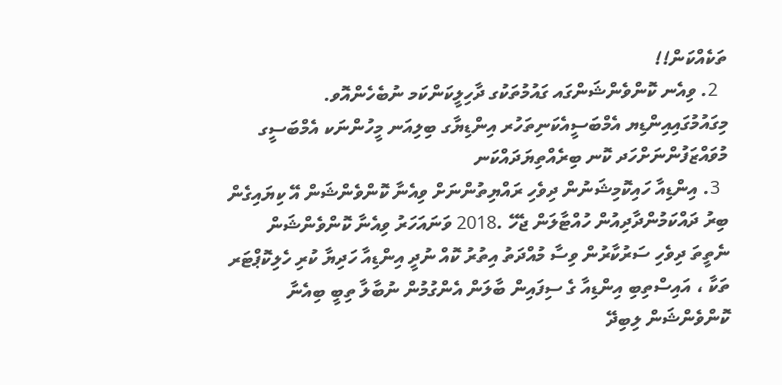ތަކެއްކަން!!
  2. ވިއެނ ކޮންވެންޝަންގައ ގައުމުތަކުގ ދާހިލީކަންކަމ ނުބެހެންއޮވ. މިގައުމުގައިއިންޑިޔ އެމްބަސީއެކަނިތަހުރ އިންޑިޔާގ ބިލިއަނ މީހުންނަކ އެމްބަސީގ މުވައްޒަފުންނަށްހަދ ކޮނ ބިރެއްތިޔަދައްކަނ
  3. އިންޑިއާ ހައިކޮމިޝަނުން ދިވެހި ރައްޔިތުންނަށް ވިއެނާ ކޮންވެންޝަން އޭ ކިޔައިގެން ބިރު ދައްކަމުންދާދިއުން ހުއްޓާލަން ޖެހޭ .2018 ވަނައަހަރު ވިއެނާ ކޮންވެންޝަން ނެތީތަ ދިވެހި ސަރުކާރުން ވިސާ މުއްދަތު އިތުރު ކޮއް ނުދީ އިންޑިއާ ހަދިޔާ ކުރި ހެލިކޮޕްޓަރ ތަކާ ، އައިސްތިބި އިންޑިއާ ގެ ސިފައިން ބާލަން އެންގުމުން ނުބާލާ ތިބީ ބިއެނާ ކޮންވެންޝަން ލިބިދޭ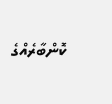ކޮންބާރެއްގެ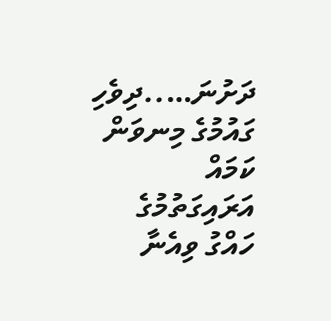ދަށުނަ…..ދިވެހި ގައުމުގެ މިނވަން ކަމައް އަރައިގަތުމުގެ ހައްގު ވިއެނާ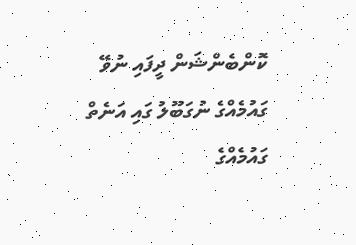ކޮންބެންޝަން ދީފައި ނުވޭ ގައުމެއްގެ ނުގަބޫލު ގައި އަނެތް ގައުމެއްގެ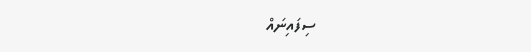ސިފައިނައް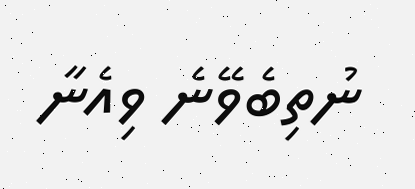ނުތިބެވޭނެ ވިއެނާ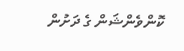ކޮންވެންޝަން ގެ ދަށުން